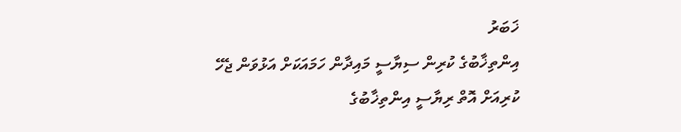ޚަބަރު
އިންތިޚާބުގެ ކުރިން ސިޔާސީ މައިދާން ހަމައަކަށް އަޅުވަން ޖެހޭ
ކުރިއަށް އޮތް ރިޔާސީ އިންތިޚާބުގެ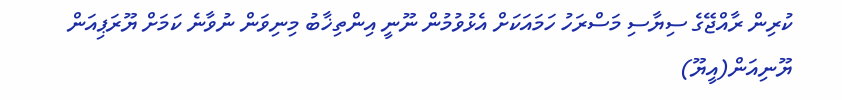ކުރިން ރާއްޖޭގެ ސިޔާސި މަސްރަހު ހަމައަކަށް އެޅުވުމުން ނޫނީ އިންތިޚާބު މިނިވަން ނުވާނެ ކަމަށް ޔޫރަޕިއަން ޔޫނިއަން(އީޔޫ)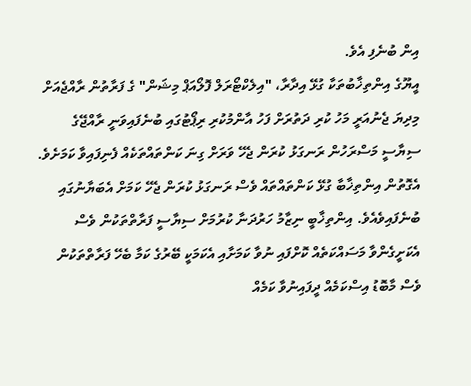އިން ބުނެފި އެވެ.
އީޔޫގެ އިންތިޚާބުތަކާ ގުޅޭ އިދާރާ، "އިލެކްޓޯރަލް ފޮލޯއަޕް މިޝަން" ގެ ފަރާތުން ރާއްޖެއަށް މިދިޔަ ޖެނުއަރީ މަހު ކުރި ދަތުރަށް ފަހު އާންމުކުރި ރިޕޯޓުގައި ބުނެފައިވަނީ ރާއްޖޭގެ ސިޔާސީ މަސްރަހުން ރަނގަޅު ކުރަން ޖެހޭ ވަރަށް ގިނަ ކަންތައްތަކެއް ފެނިފައިވާ ކަމަށެވެ.
އެގޮތުން އިންތިޚާބާ ގުޅޭ ކަންތައްތައް ވެސް ރަނގަޅު ކުރަން ޖެހޭ ކަމަށް އެބަޔާނުގައި ބުނެފައިވެއެވެ. އިންތިޚާބީ ނިޒާމު ހަރުދަނާ ކުރުމަށް ސިޔާސީ ފަރާތްތަކުން ވެސް އެކަށީގެންވާ މަސައްކަތެއް ކޮށްފައި ނުވާ ކަމަށާއި އެކަމަކީ ބޭރުގެ ކަމާ ބެހޭ ފަރާތްތަކުން ވެސް މާބޮޑު އިސްކަމެއް ދީފައިނުވާ ކަމެއް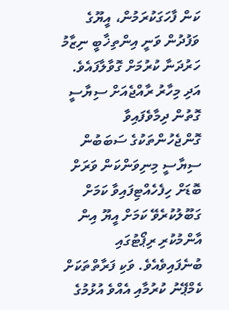ކަން ފާހަގަކުރަމުން، އީޔޫގެ ވަފުދުން ވަނީ އިންތިޚާބީ ނިޒާމު ހަރުދަނާ ކުރުމަށް ގޮވާލާފައެވެ.
އަދި މިހާރު ރާއްޖެއަށް ސިޔާސީ ގޮތުން ދިމާވެފައިވާ ގޮންޖެހުންތަކުގެ ސަބަބުން ސިޔާސީ މިނިވަންކަން ވަރަށް ބޮޑަށް ހިފެހެއްޓިފައިވާ ކަމަށް ގަބޫލުކުރެވޭ ކަމަށް އީޔޫ އިން އާންމުކުރި ރިޕޯޓުގައި ބުނެފައިވެއެވެ. ވަކި ފަރާތްތަކަށް ކެމްޕޭނު ކުރުމާއި އެއްވެ އުޅުމުގެ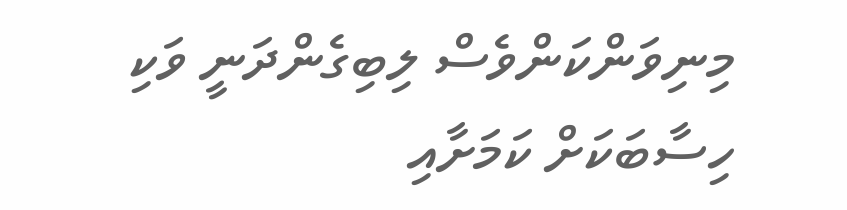މިނިވަންކަންވެސް ލިބިގެންދަނީ ވަކި ހިސާބަކަށް ކަމަށާއި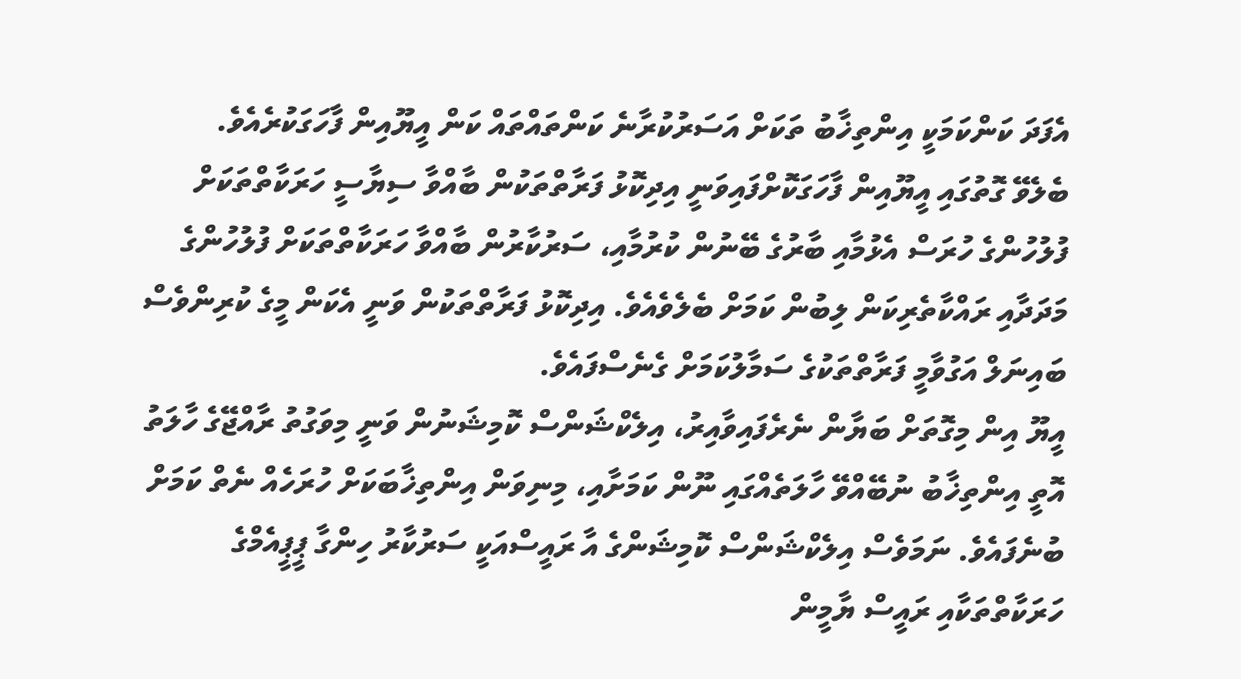އެފަދަ ކަންކަމަކީ އިންތިޚާބު ތަކަށް އަސަރުކުރާނެ ކަންތައްތައް ކަން އީޔޫއިން ފާހަގަކުރެއެވެ.
ބެލެވޭ ގޮތުގައި އީޔޫއިން ފާހަގަކޮށްފައިވަނީ އިދިކޮޅު ފަރާތްތަކުން ބާއްވާ ސިޔާސީ ހަރަކާތްތަކަށް ފުލުހުންގެ ހުރަސް އެޅުމާއި ބާރުގެ ބޭނުން ކުރުމާއި، ސަރުކާރުން ބާއްވާ ހަރަކާތްތަކަށް ފުލުހުންގެ މަދަދާއި ރައްކާތެރިކަން ލިބުން ކަމަށް ބެލެވެއެވެ. އިދިކޮޅު ފަރާތްތަކުން ވަނީ އެކަން މީގެ ކުރިންވެސް ބައިނަލް އަގުވާމީ ފަރާތްތަކުގެ ސަމާލުކަމަށް ގެނެސްފައެވެ.
އީޔޫ އިން މިގޮތަށް ބަޔާން ނެރެފައިވާއިރު، އިލެކްޝަންސް ކޮމިޝަނުން ވަނީ މިވަގުތު ރާއްޖޭގެ ހާލަތު އޮތީ އިންތިޚާބު ނުބޭއްވޭ ހާލަތެއްގައި ނޫން ކަމަށާއި، މިނިވަން އިންތިޚާބަކަށް ހުރަހެއް ނެތް ކަމަށް ބުނެފައެވެ. ނަމަވެސް އިލެކްޝަންސް ކޮމިޝަންގެ އާ ރައީސްއަކީ ސަރުކާރު ހިންގާ ޕީޕީއެމްގެ ހަރަކާތްތަކާއި ރައީސް ޔާމީން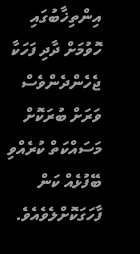އިންތިޚާބުގައި ހޮވުމަށް ދާދި ފަހަކާ ޖެހެންދެންވެސް ވަރަށް ބުރަކޮށް މަސައްކަތް ކުރެއްވި ބޭފުޅެއް ކަން ފާހަގަކޮށްލެވެއެވެ.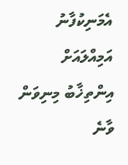އެމަނިކުފާނު އަމިއްލައަށް އިންތިޚާބު މިނިވަން ވާނެ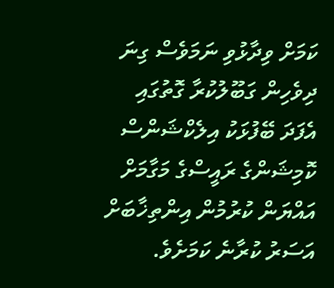ކަމަށް ވިދާޅުވި ނަމަވެސް ގިނަ ދިވެހިން ގަބޫލުކުރާ ގޮތުގައި އެފަދަ ބޭފުޅަކު އިލެކްޝަންސް ކޮމިޝަންގެ ރައީސްގެ މަގާމަށް އައްޔަން ކުރުމުން އިންތިޚާބަށް އަސަރު ކުރާނެ ކަމަށެވެ.